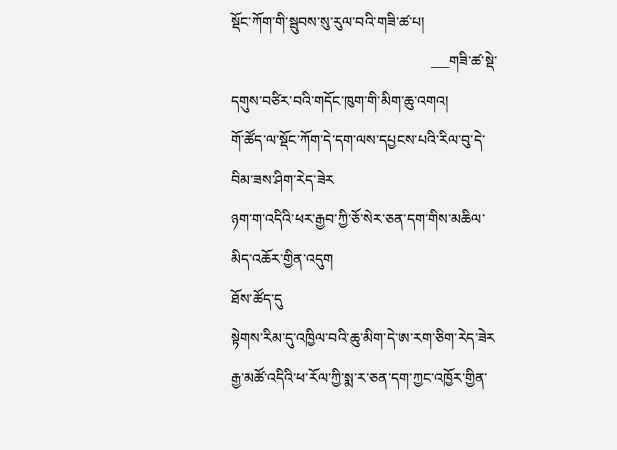སྡོང་ཀོག་གི་སྦུབས་སུ་རུལ་བའི་གཟི་ཚ་པ།
                                                       ___གཟི་ཚ་སྡེ་དགུས་བཙིར་བའི་གདོང་ཁུག་གི་མིག་ཆུ་འགའ།
གོ་ཚོད་ལ་སྡོང་ཀོག་དེ་དག་ལས་དཔྱངས་པའི་རིལ་བུ་དེ་བིམ་ཟས་ཤིག་རེད་ཟེར
ཉག་ག་འདིའི་ཕར་རྒྱབ་ཀྱི་ཅོ་སེར་ཅན་དག་གིས་མཆིལ་མིད་འཆོར་གྱིན་འདུག
ཐོས་ཚོད་དུ
སྟེགས་རིམ་དུ་འཁྱིལ་བའི་ཆུ་མིག་དེ་ཨ་རག་ཅིག་རེད་ཟེར
རྒྱ་མཚོ་འདིའི་ཕ་རོལ་ཀྱི་སྨ་ར་ཅན་དག་ཀྱང་འཁྱོར་གྱིན་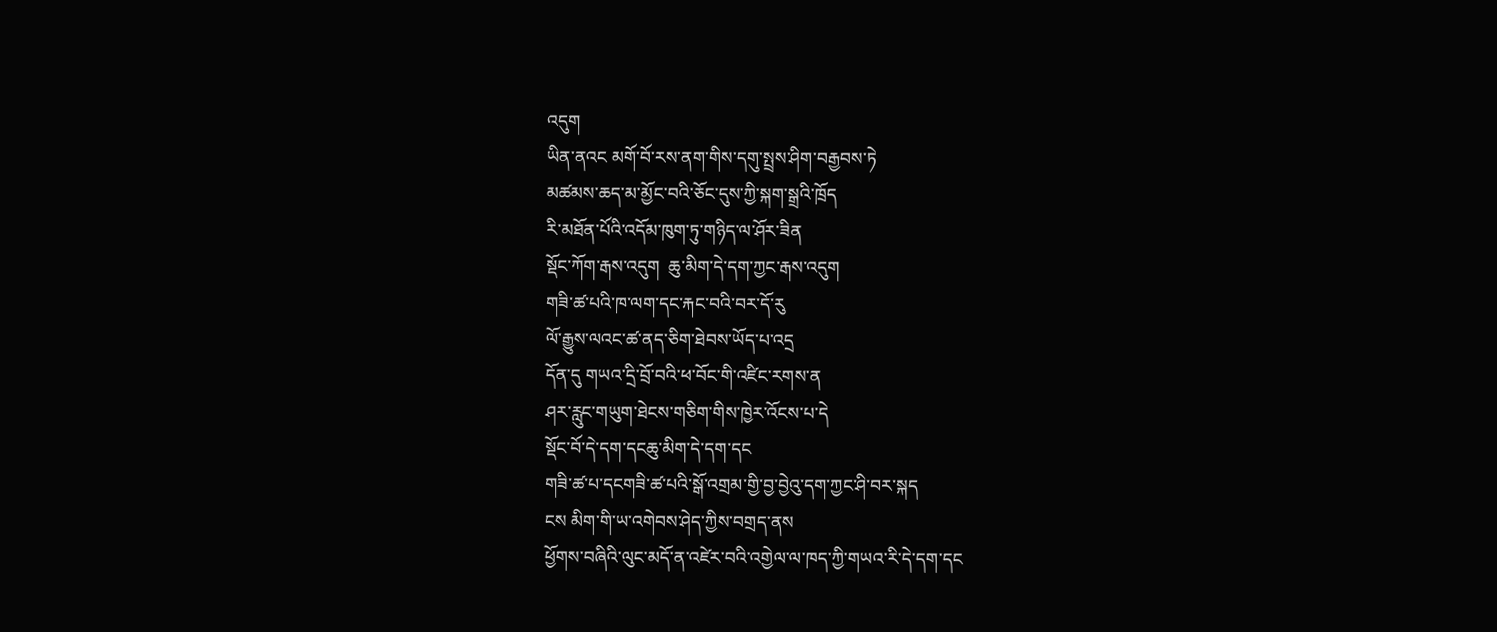འདུག
ཡིན་ནའང མགོ་བོ་རས་ནག་གིས་དགུ་སྤྲས་ཤིག་བརྒྱབས་ཏེ
མཚམས་ཆད་མ་མྱོང་བའི་ཅོང་དུས་ཀྱི་སྐག་སྒྲའི་ཁྲོད
རི་མཐོན་པོའི་འདོམ་ཁུག་ཏུ་གཉིད་ལ་ཤོར་ཟིན
སྡོང་ཀོག་རྒས་འདུག  ཆུ་མིག་དེ་དག་ཀྱང་རྒས་འདུག
གཟི་ཚ་པའི་ཁ་ལག་དང་རྐང་བའི་བར་དོ་རུ
ལོ་རྒྱུས་ལའང་ཚ་ནད་ཅིག་ཐེབས་ཡོད་པ་འདྲ
དོན་དུ གཡའ་དྲི་བྲོ་བའི་ཕ་བོང་གི་འཛིང་རགས་ན
ཤར་རླུང་གཡུག་ཐེངས་གཅིག་གིས་ཁྱེར་འོངས་པ་དེ
སྡོང་བོ་དེ་དག་དངཆུ་མིག་དེ་དག་དང
གཟི་ཚ་པ་དངགཟི་ཚ་པའི་སྒོ་འགྲམ་གྱི་བྱ་བྱེའུ་དག་ཀྱང་ཤི་བར་སྐད
ངས མིག་གི་ཡ་འགེབས་ཤེད་ཀྱིས་བགྲད་ནས
ཕྱོགས་བཞིའི་ལུང་མདོ་ན་འཛེར་བའི་འགྱེལ་ལ་ཁད་ཀྱི་གཡའ་རི་དེ་དག་དང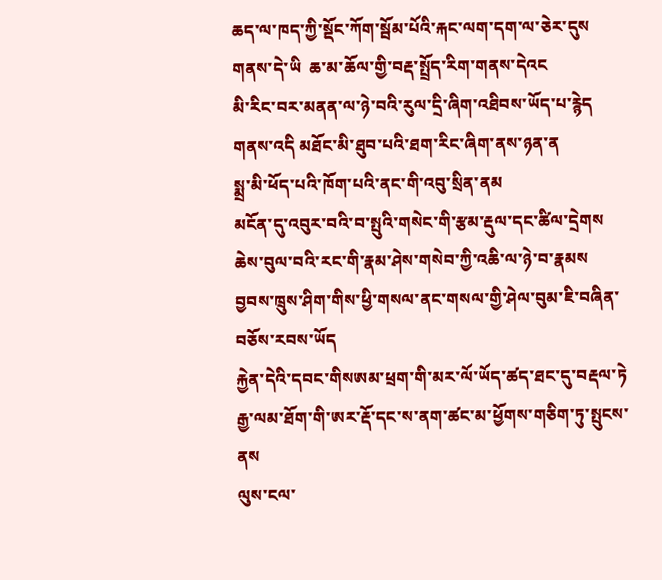ཆད་ལ་ཁད་ཀྱི་སྡོང་ཀོག་སྦོམ་པོའི་རྐང་ལག་དག་ལ་ཅེར་དུས
གནས་དེ་ཡི  ཆ་མ་ཆོལ་གྱི་བརྡ་སྤྲོད་རིག་གནས་དེའང
མི་རིང་བར་མནན་ལ་ཉེ་བའི་རུལ་དྲི་ཞིག་འཐིབས་ཡོད་པ་རྙེད
གནས་འདི མཐོང་མི་ཐུབ་པའི་ཐག་རིང་ཞིག་ནས་ཉན་ན
སྨྲ་མི་ཕོད་པའི་ཁོག་པའི་ནང་གི་འབུ་སྲིན་ནམ
མངོན་དུ་འབུར་བའི་བ་སྤུའི་གསེང་གི་རྩམ་རྡུལ་དང་ཚིལ་དྲེགས
ཆེས་བུལ་བའི་རང་གི་རྣམ་ཤེས་གསེབ་ཀྱི་འཆི་ལ་ཉེ་བ་རྣམས
བྱབས་ཁྲུས་ཤིག་གིས་ཕྱི་གསལ་ནང་གསལ་གྱི་ཤེལ་བུམ་ཇི་བཞིན་བཅོས་རབས་ཡོད
རྐྱེན་དེའི་དབང་གིསཨམ་ཕྲག་གི་མར་ལོ་ཡོད་ཚད་ཐང་དུ་བརྡལ་ཏེ
རྒྱ་ལམ་ཐོག་གི་ཨར་རྡོ་དང་ས་ནག་ཚང་མ་ཕྱོགས་གཅིག་ཏུ་སྤུངས་ནས
ལུས་ངལ་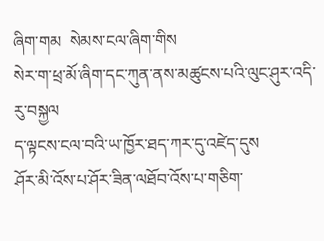ཞིག་གམ  སེམས་ངལ་ཞིག་གིས
སེར་ག་ཕྲ་མོ་ཞིག་དང་ཀུན་ནས་མཚུངས་པའི་ལུང་ཤུར་འདི་རུ་བསྐྱལ
ད་ལྟངས་ངལ་བའི་ཡ་ཁྱོར་ཐད་ཀར་དུ་འཛེད་དུས
ཤོར་མི་འོས་པ་ཤོར་ཟིན་ལཐོབ་འོས་པ་གཅིག་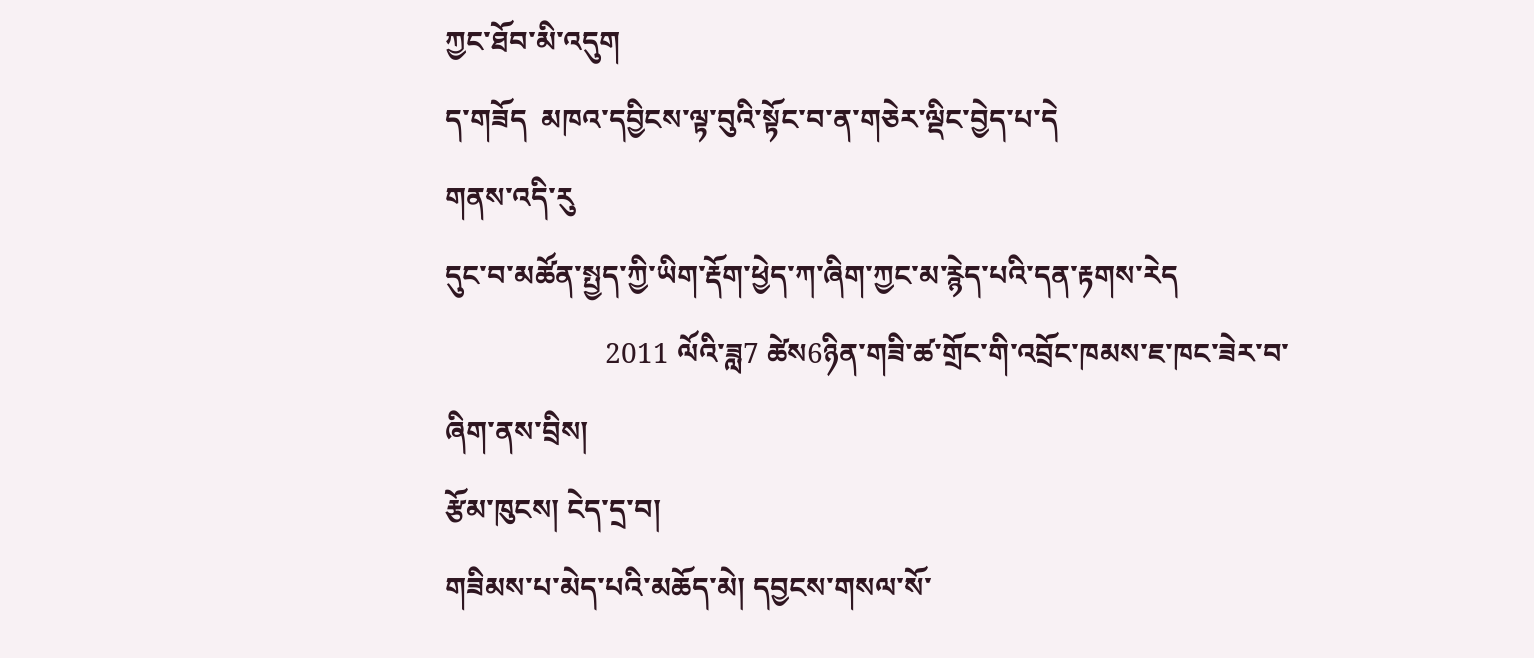ཀྱང་ཐོབ་མི་འདུག
ད་གཟོད  མཁའ་དབྱིངས་ལྟ་བུའི་སྟོང་བ་ན་གཅེར་ལྡིང་བྱེད་པ་དེ
གནས་འདི་རུ
དུང་བ་མཚོན་སྤྱད་ཀྱི་ཡིག་རྡོག་ཕྱེད་ཀ་ཞིག་ཀྱང་མ་རྙེད་པའི་དན་རྟགས་རེད
                      2011 ལོའི་ཟླ7 ཚེས6ཉིན་གཟི་ཚ་གྲོང་གི་འབྲོང་ཁམས་ཇ་ཁང་ཟེར་བ་ཞིག་ནས་བྲིས།
རྩོམ་ཁུངས། ངེད་དྲ་བ།
གཟིམས་པ་མེད་པའི་མཆོད་མེ། དབྱངས་གསལ་སོ་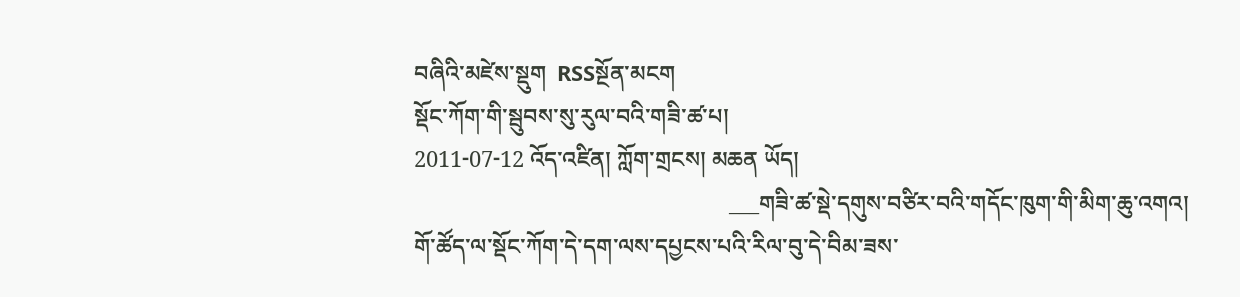བཞིའི་མཛེས་སྡུག  RSSསྔོན་མངག
སྡོང་ཀོག་གི་སྦུབས་སུ་རུལ་བའི་གཟི་ཚ་པ།
2011-07-12 འོད་འཛིན། ཀློག་གྲངས། མཆན ཡོད།
                                                       ___གཟི་ཚ་སྡེ་དགུས་བཙིར་བའི་གདོང་ཁུག་གི་མིག་ཆུ་འགའ།
གོ་ཚོད་ལ་སྡོང་ཀོག་དེ་དག་ལས་དཔྱངས་པའི་རིལ་བུ་དེ་བིམ་ཟས་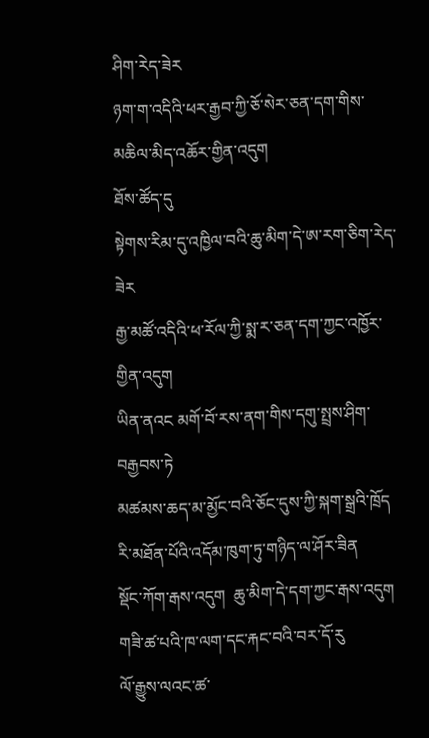ཤིག་རེད་ཟེར
ཉག་ག་འདིའི་ཕར་རྒྱབ་ཀྱི་ཅོ་སེར་ཅན་དག་གིས་མཆིལ་མིད་འཆོར་གྱིན་འདུག
ཐོས་ཚོད་དུ
སྟེགས་རིམ་དུ་འཁྱིལ་བའི་ཆུ་མིག་དེ་ཨ་རག་ཅིག་རེད་ཟེར
རྒྱ་མཚོ་འདིའི་ཕ་རོལ་ཀྱི་སྨ་ར་ཅན་དག་ཀྱང་འཁྱོར་གྱིན་འདུག
ཡིན་ནའང མགོ་བོ་རས་ནག་གིས་དགུ་སྤྲས་ཤིག་བརྒྱབས་ཏེ
མཚམས་ཆད་མ་མྱོང་བའི་ཅོང་དུས་ཀྱི་སྐག་སྒྲའི་ཁྲོད
རི་མཐོན་པོའི་འདོམ་ཁུག་ཏུ་གཉིད་ལ་ཤོར་ཟིན
སྡོང་ཀོག་རྒས་འདུག  ཆུ་མིག་དེ་དག་ཀྱང་རྒས་འདུག
གཟི་ཚ་པའི་ཁ་ལག་དང་རྐང་བའི་བར་དོ་རུ
ལོ་རྒྱུས་ལའང་ཚ་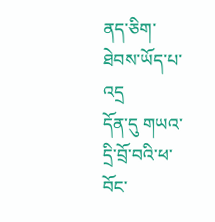ནད་ཅིག་ཐེབས་ཡོད་པ་འདྲ
དོན་དུ གཡའ་དྲི་བྲོ་བའི་ཕ་བོང་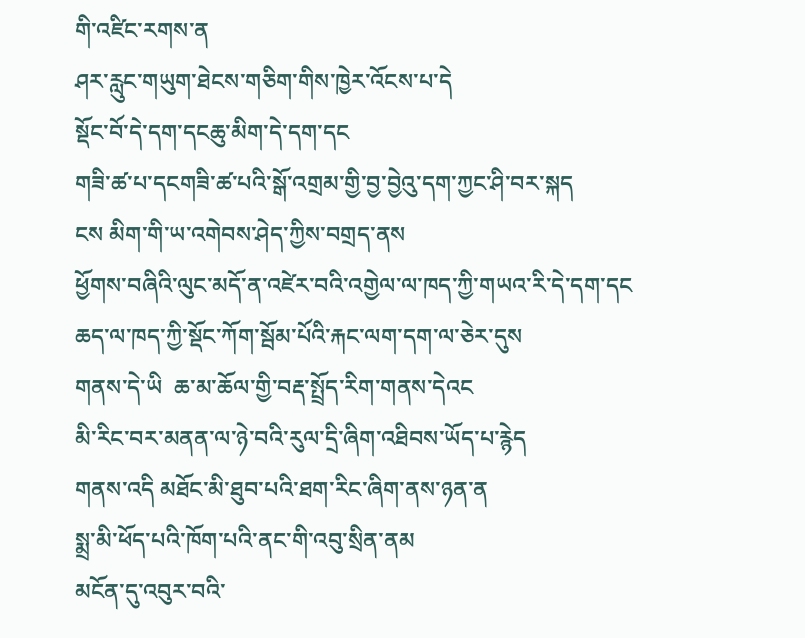གི་འཛིང་རགས་ན
ཤར་རླུང་གཡུག་ཐེངས་གཅིག་གིས་ཁྱེར་འོངས་པ་དེ
སྡོང་བོ་དེ་དག་དངཆུ་མིག་དེ་དག་དང
གཟི་ཚ་པ་དངགཟི་ཚ་པའི་སྒོ་འགྲམ་གྱི་བྱ་བྱེའུ་དག་ཀྱང་ཤི་བར་སྐད
ངས མིག་གི་ཡ་འགེབས་ཤེད་ཀྱིས་བགྲད་ནས
ཕྱོགས་བཞིའི་ལུང་མདོ་ན་འཛེར་བའི་འགྱེལ་ལ་ཁད་ཀྱི་གཡའ་རི་དེ་དག་དང
ཆད་ལ་ཁད་ཀྱི་སྡོང་ཀོག་སྦོམ་པོའི་རྐང་ལག་དག་ལ་ཅེར་དུས
གནས་དེ་ཡི  ཆ་མ་ཆོལ་གྱི་བརྡ་སྤྲོད་རིག་གནས་དེའང
མི་རིང་བར་མནན་ལ་ཉེ་བའི་རུལ་དྲི་ཞིག་འཐིབས་ཡོད་པ་རྙེད
གནས་འདི མཐོང་མི་ཐུབ་པའི་ཐག་རིང་ཞིག་ནས་ཉན་ན
སྨྲ་མི་ཕོད་པའི་ཁོག་པའི་ནང་གི་འབུ་སྲིན་ནམ
མངོན་དུ་འབུར་བའི་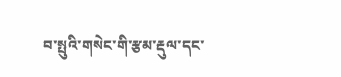བ་སྤུའི་གསེང་གི་རྩམ་རྡུལ་དང་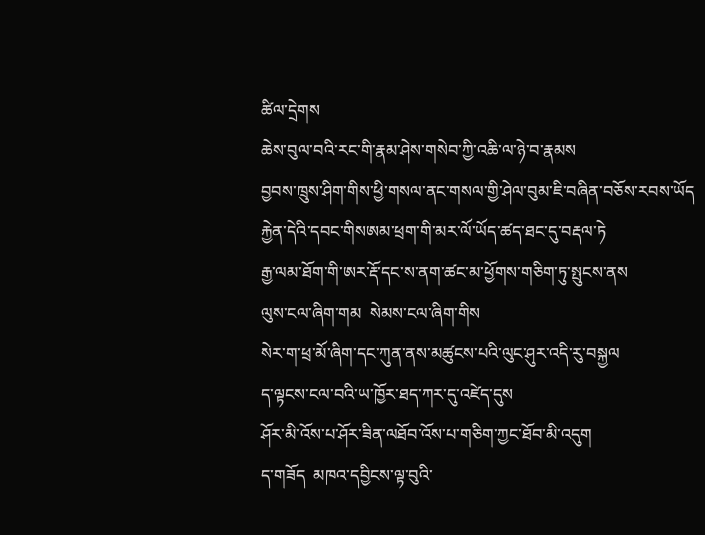ཚིལ་དྲེགས
ཆེས་བུལ་བའི་རང་གི་རྣམ་ཤེས་གསེབ་ཀྱི་འཆི་ལ་ཉེ་བ་རྣམས
བྱབས་ཁྲུས་ཤིག་གིས་ཕྱི་གསལ་ནང་གསལ་གྱི་ཤེལ་བུམ་ཇི་བཞིན་བཅོས་རབས་ཡོད
རྐྱེན་དེའི་དབང་གིསཨམ་ཕྲག་གི་མར་ལོ་ཡོད་ཚད་ཐང་དུ་བརྡལ་ཏེ
རྒྱ་ལམ་ཐོག་གི་ཨར་རྡོ་དང་ས་ནག་ཚང་མ་ཕྱོགས་གཅིག་ཏུ་སྤུངས་ནས
ལུས་ངལ་ཞིག་གམ  སེམས་ངལ་ཞིག་གིས
སེར་ག་ཕྲ་མོ་ཞིག་དང་ཀུན་ནས་མཚུངས་པའི་ལུང་ཤུར་འདི་རུ་བསྐྱལ
ད་ལྟངས་ངལ་བའི་ཡ་ཁྱོར་ཐད་ཀར་དུ་འཛེད་དུས
ཤོར་མི་འོས་པ་ཤོར་ཟིན་ལཐོབ་འོས་པ་གཅིག་ཀྱང་ཐོབ་མི་འདུག
ད་གཟོད  མཁའ་དབྱིངས་ལྟ་བུའི་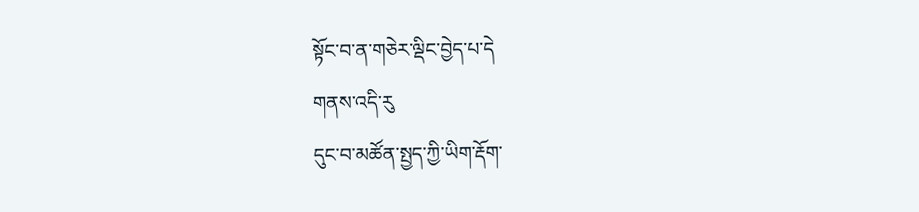སྟོང་བ་ན་གཅེར་ལྡིང་བྱེད་པ་དེ
གནས་འདི་རུ
དུང་བ་མཚོན་སྤྱད་ཀྱི་ཡིག་རྡོག་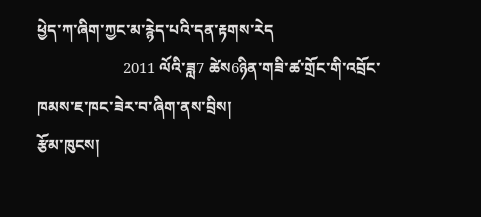ཕྱེད་ཀ་ཞིག་ཀྱང་མ་རྙེད་པའི་དན་རྟགས་རེད
                      2011 ལོའི་ཟླ7 ཚེས6ཉིན་གཟི་ཚ་གྲོང་གི་འབྲོང་ཁམས་ཇ་ཁང་ཟེར་བ་ཞིག་ནས་བྲིས།
རྩོམ་ཁུངས།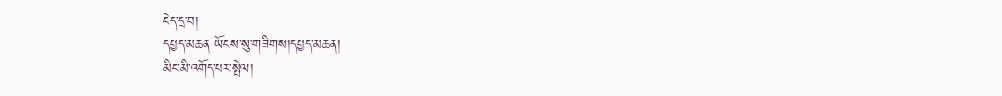ངེད་དྲ་བ།
དཔྱད་མཆན ཡོངས་སུ་གཟིགས།དཔྱད་མཆན།
མིང་མི་འགོད་པར་སྤེལ།